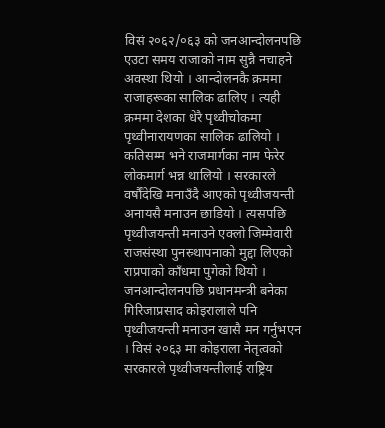विसं २०६२/०६३ को जनआन्दोलनपछि एउटा समय राजाको नाम सुन्नै नचाहने अवस्था थियो । आन्दोलनकै क्रममा राजाहरूका सालिक ढालिए । त्यही क्रममा देशका धेरै पृथ्वीचोकमा पृथ्वीनारायणका सालिक ढालियो । कतिसम्म भने राजमार्गका नाम फेरेर लोकमार्ग भन्न थालियो । सरकारले वर्षौँदेखि मनाउँदै आएको पृथ्वीजयन्ती अनायसै मनाउन छाडियो । त्यसपछि पृथ्वीजयन्ती मनाउने एक्लो जिम्मेवारी राजसंस्था पुनस्र्थापनाको मुद्दा लिएको राप्रपाको काँधमा पुगेको थियो । जनआन्दोलनपछि प्रधानमन्त्री बनेका गिरिजाप्रसाद कोइरालाले पनि पृथ्वीजयन्ती मनाउन खासै मन गर्नुभएन । विसं २०६३ मा कोइराला नेतृत्वको सरकारले पृथ्वीजयन्तीलाई राष्ट्रिय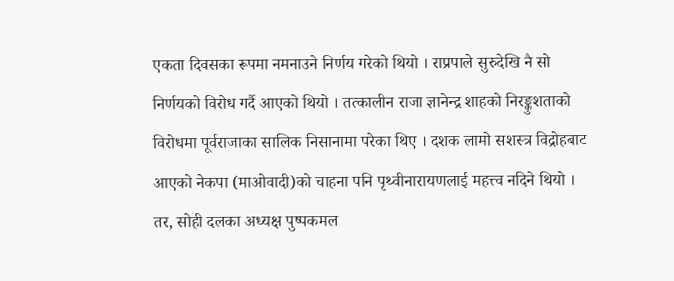एकता दिवसका रूपमा नमनाउने निर्णय गरेको थियो । राप्रपाले सुरुदेखि नै सो निर्णयको विरोध गर्दै आएको थियो । तत्कालीन राजा ज्ञानेन्द्र शाहको निरङ्कुशताको विरोधमा पूर्वराजाका सालिक निसानामा परेका थिए । दशक लामो सशस्त्र विद्रोहबाट आएको नेकपा (माओवादी)को चाहना पनि पृथ्वीनारायणलाई महत्त्व नदिने थियो । तर, सोही दलका अध्यक्ष पुष्पकमल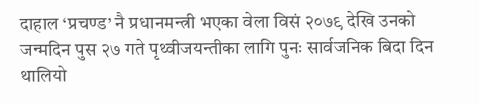दाहाल ‘प्रचण्ड’ नै प्रधानमन्त्री भएका वेला विसं २०७९ देखि उनको जन्मदिन पुस २७ गते पृथ्वीजयन्तीका लागि पुनः सार्वजनिक बिदा दिन थालियो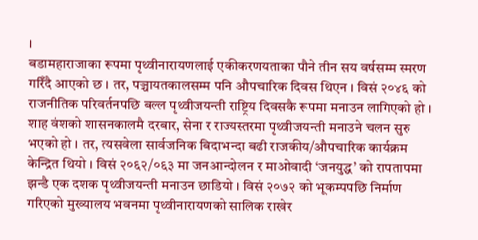।
बडामहाराजाका रूपमा पृथ्वीनारायणलाई एकीकरणयताका पौने तीन सय वर्षसम्म स्मरण गरिँदै आएको छ । तर, पञ्चायतकालसम्म पनि औपचारिक दिवस थिएन । विसं २०४६ को राजनीतिक परिवर्तनपछि बल्ल पृथ्वीजयन्ती राष्ट्रिय दिवसकै रूपमा मनाउन लागिएको हो । शाह वंशको शासनकालमै दरबार, सेना र राज्यस्तरमा पृथ्वीजयन्ती मनाउने चलन सुरु भएको हो । तर, त्यसवेला सार्वजनिक बिदाभन्दा बढी राजकीय/औपचारिक कार्यक्रम केन्द्रित थियो । विसं २०६२/०६३ मा जनआन्दोलन र माओवादी ‘जनयुद्ध’ को रापतापमा झन्डै एक दशक पृथ्वीजयन्ती मनाउन छाडियो । विसं २०७२ को भूकम्पपछि निर्माण गरिएको मुख्यालय भवनमा पृथ्वीनारायणको सालिक राखेर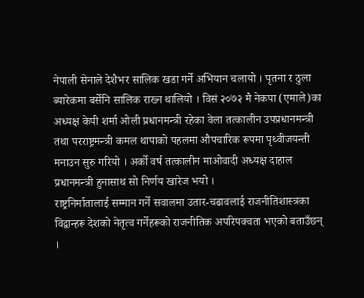नेपाली सेनाले देशैभर सालिक खडा गर्ने अभियान चलायो । पृतना र ठुला ब्यारेकमा बर्सेनि सालिक राख्न थालियो । विसं २०७२ मै नेकपा (एमाले)का अध्यक्ष केपी शर्मा ओली प्रधानमन्त्री रहेका वेला तत्कालीन उपप्रधानमन्त्री तथा परराष्ट्रमन्त्री कमल थापाको पहलमा औपचारिक रूपमा पृथ्वीजयन्ती मनाउन सुरु गरियो । अर्को वर्ष तत्कालीन माओवादी अध्यक्ष दाहाल प्रधानमन्त्री हुनासाथ सो निर्णय खारेज भयो ।
राष्ट्रनिर्मातालाई सम्मान गर्ने सवालमा उतार-चढावलाई राजनीतिशास्त्रका विद्वान्हरू देशको नेतृत्व गर्नेहरूको राजनीतिक अपरिपक्वता भएको बताउँछन् ।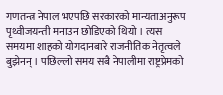गणतन्त्र नेपाल भएपछि सरकारको मान्यताअनुरूप पृथ्वीजयन्ती मनाउन छोडिएको थियो । त्यस समयमा शाहको योगदानबारे राजनीतिक नेतृत्वले बुझेनन् । पछिल्लो समय सबै नेपालीमा राष्ट्रप्रेमको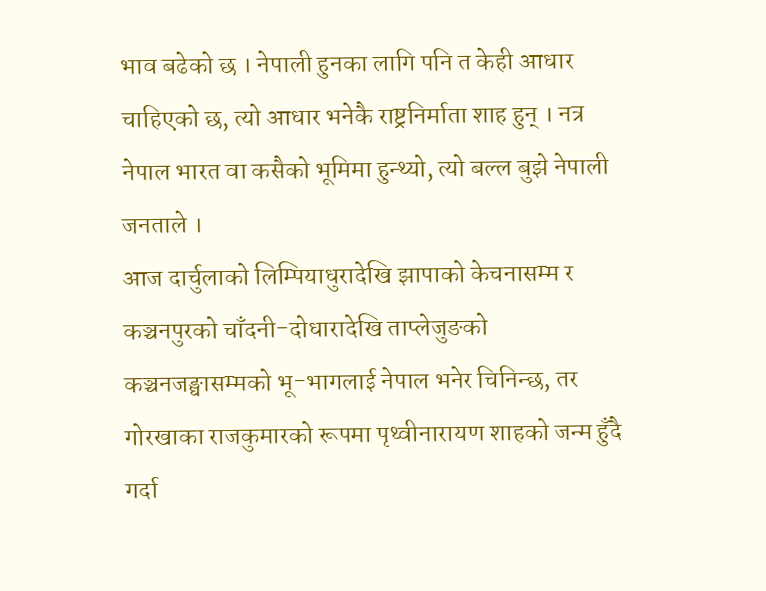भाव बढेको छ । नेपाली हुनका लागि पनि त केही आधार चाहिएको छ, त्यो आधार भनेकै राष्ट्रनिर्माता शाह हुन् । नत्र नेपाल भारत वा कसैको भूमिमा हुन्थ्यो, त्यो बल्ल बुझे नेपाली जनताले ।
आज दार्चुलाको लिम्पियाधुरादेखि झापाको केचनासम्म र कञ्चनपुरको चाँदनी-दोधारादेखि ताप्लेजुङको कञ्चनजङ्घासम्मको भू-भागलाई नेपाल भनेर चिनिन्छ, तर गोरखाका राजकुमारको रूपमा पृथ्वीनारायण शाहको जन्म हुँदै गर्दा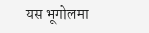यस भूगोलमा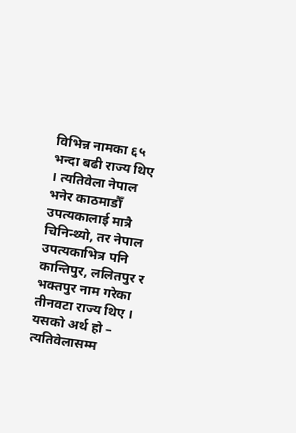विभिन्न नामका ६५ भन्दा बढी राज्य थिए । त्यतिवेला नेपाल भनेर काठमाडौँ उपत्यकालाई मात्रै चिनिन्थ्यो, तर नेपाल उपत्यकाभित्र पनि कान्तिपुर, ललितपुर र भक्तपुर नाम गरेका तीनवटा राज्य थिए । यसको अर्थ हो – त्यतिवेलासम्म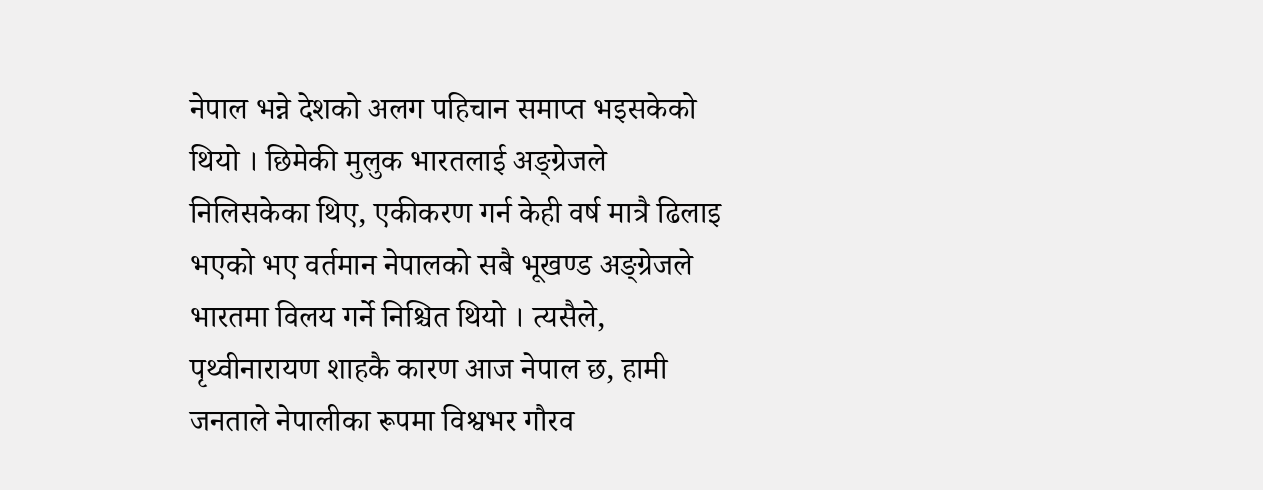नेपाल भन्ने देशको अलग पहिचान समाप्त भइसकेको थियो । छिमेकी मुलुक भारतलाई अङ्ग्रेजले निलिसकेका थिए, एकीकरण गर्न केही वर्ष मात्रै ढिलाइ भएको भए वर्तमान नेपालको सबै भूखण्ड अङ्ग्रेजले भारतमा विलय गर्ने निश्चित थियो । त्यसैले, पृथ्वीनारायण शाहकै कारण आज नेपाल छ, हामी जनताले नेपालीका रूपमा विश्वभर गौरव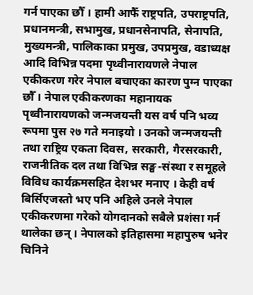गर्न पाएका छौँ । हामी आफैँ राष्ट्रपति, उपराष्ट्रपति, प्रधानमन्त्री, सभामुख, प्रधानसेनापति, सेनापति, मुख्यमन्त्री, पालिकाका प्रमुख, उपप्रमुख, वडाध्यक्ष आदि विभिन्न पदमा पृथ्वीनारायणले नेपाल एकीकरण गरेर नेपाल बचाएका कारण पुग्न पाएका छौँ । नेपाल एकीकरणका महानायक पृथ्वीनारायणको जन्मजयन्ती यस वर्ष पनि भव्य रूपमा पुस २७ गते मनाइयो । उनको जन्मजयन्ती तथा राष्ट्रिय एकता दिवस, सरकारी, गैरसरकारी, राजनीतिक दल तथा विभिन्न सङ्घ-संस्था र समूहले विविध कार्यक्रमसहित देशभर मनाए । केही वर्ष बिर्सिएजस्तो भए पनि अहिले उनले नेपाल एकीकरणमा गरेको योगदानको सबैले प्रशंसा गर्न थालेका छन् । नेपालको इतिहासमा महापुरुष भनेर चिनिने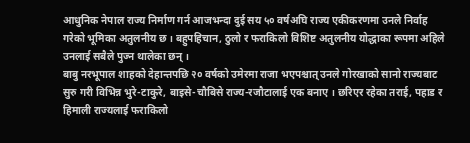आधुनिक नेपाल राज्य निर्माण गर्न आजभन्दा दुई सय ५० वर्षअघि राज्य एकीकरणमा उनले निर्वाह गरेको भूमिका अतुलनीय छ । बहुपहिचान, ठुलो र फराकिलो विशिष्ट अतुलनीय योद्धाका रूपमा अहिले उनलाई सबैले पुज्न थालेका छन् ।
बाबु नरभूपाल शाहको देहान्तपछि २० वर्षको उमेरमा राजा भएपश्चात् उनले गोरखाको सानो राज्यबाट सुरु गरी विभिन्न भुरे-टाकुरे, बाइसे-चौबिसे राज्य-रजौटालाई एक बनाए । छरिएर रहेका तराई, पहाड र हिमाली राज्यलाई फराकिलो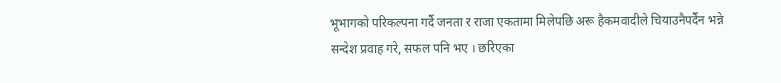भूभागको परिकल्पना गर्दै जनता र राजा एकतामा मिलेपछि अरू हैकमवादीले चियाउनैपर्दैन भन्ने सन्देश प्रवाह गरे, सफल पनि भए । छरिएका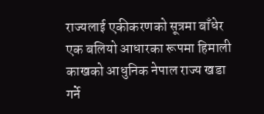राज्यलाई एकीकरणको सूत्रमा बाँधेर एक बलियो आधारका रूपमा हिमाली काखको आधुनिक नेपाल राज्य खडा गर्ने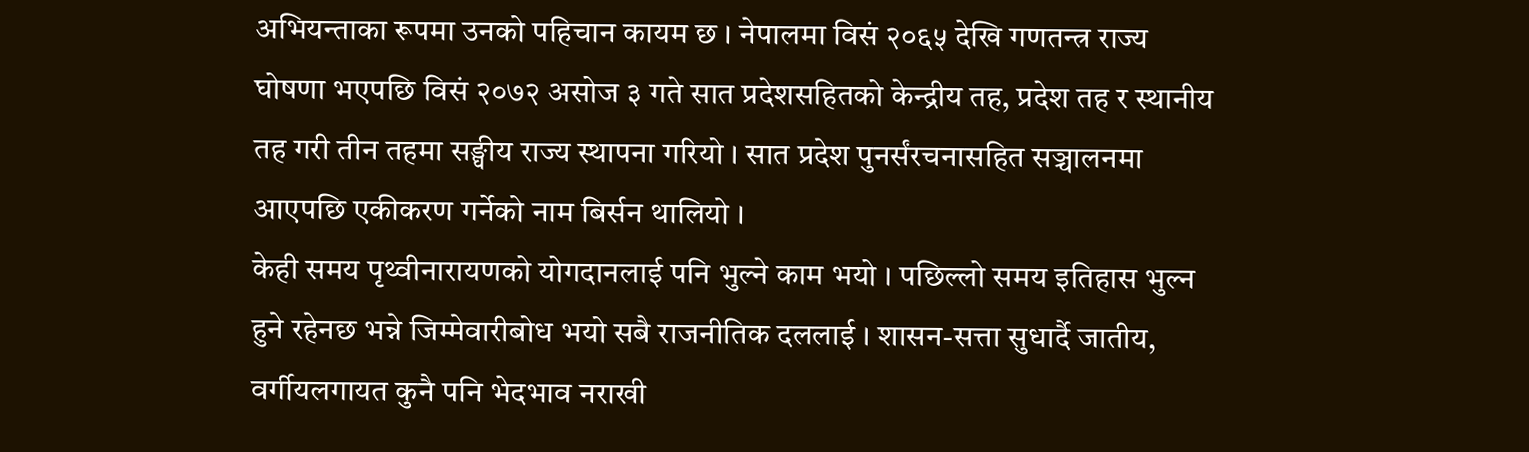अभियन्ताका रूपमा उनको पहिचान कायम छ । नेपालमा विसं २०६५ देखि गणतन्त्र राज्य घोषणा भएपछि विसं २०७२ असोज ३ गते सात प्रदेशसहितको केन्द्रीय तह, प्रदेश तह र स्थानीय तह गरी तीन तहमा सङ्घीय राज्य स्थापना गरियो । सात प्रदेश पुनर्संरचनासहित सञ्चालनमा आएपछि एकीकरण गर्नेको नाम बिर्सन थालियो ।
केही समय पृथ्वीनारायणको योगदानलाई पनि भुल्ने काम भयो । पछिल्लो समय इतिहास भुल्न हुने रहेनछ भन्ने जिम्मेवारीबोध भयो सबै राजनीतिक दललाई । शासन-सत्ता सुधार्दै जातीय, वर्गीयलगायत कुनै पनि भेदभाव नराखी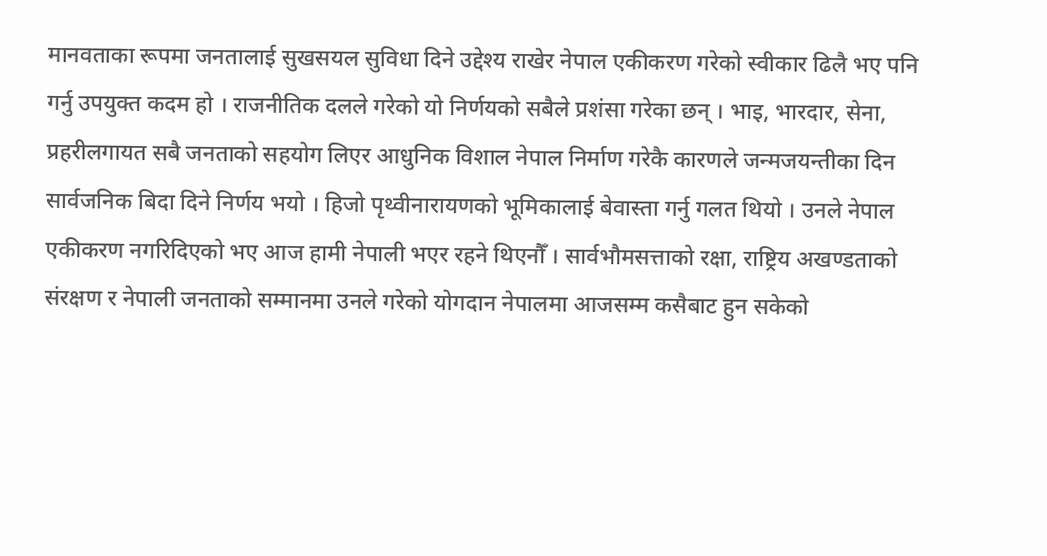मानवताका रूपमा जनतालाई सुखसयल सुविधा दिने उद्देश्य राखेर नेपाल एकीकरण गरेको स्वीकार ढिलै भए पनि गर्नु उपयुक्त कदम हो । राजनीतिक दलले गरेको यो निर्णयको सबैले प्रशंसा गरेका छन् । भाइ, भारदार, सेना, प्रहरीलगायत सबै जनताको सहयोग लिएर आधुनिक विशाल नेपाल निर्माण गरेकै कारणले जन्मजयन्तीका दिन सार्वजनिक बिदा दिने निर्णय भयो । हिजो पृथ्वीनारायणको भूमिकालाई बेवास्ता गर्नु गलत थियो । उनले नेपाल एकीकरण नगरिदिएको भए आज हामी नेपाली भएर रहने थिएनौँ । सार्वभौमसत्ताको रक्षा, राष्ट्रिय अखण्डताको संरक्षण र नेपाली जनताको सम्मानमा उनले गरेको योगदान नेपालमा आजसम्म कसैबाट हुन सकेको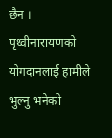छैन । पृथ्वीनारायणको योगदानलाई हामीले भुल्नु भनेको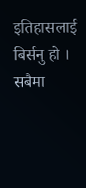इतिहासलाई बिर्सनु हो । सबैमा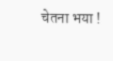चेतना भया !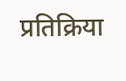प्रतिक्रिया